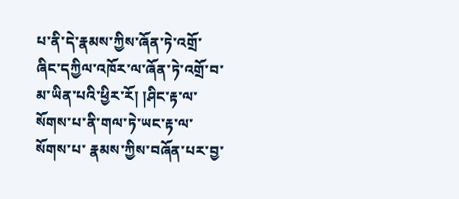པ་ནི་དེ་རྣམས་ཀྱིས་ཞོན་ཏེ་འགྲོ་ཞིང་དཀྱིལ་འཁོར་ལ་ཞོན་ཏེ་འགྲོ་བ་མ་ཡིན་པའི་ཕྱིར་རོ། །ཤིང་རྟ་ལ་སོགས་པ་ནི་གལ་ཏེ་ཡང་རྟ་ལ་སོགས་པ་ རྣམས་ཀྱིས་བཞོན་པར་བྱ་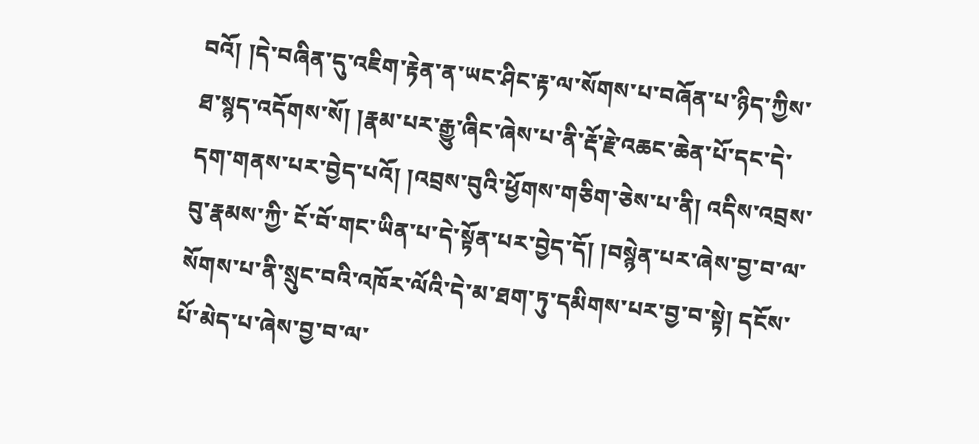བའོ། །དེ་བཞིན་དུ་འཇིག་རྟེན་ན་ཡང་ཤིང་རྟ་ལ་སོགས་པ་བཞོན་པ་ཉིད་ཀྱིས་ཐ་སྙད་འདོགས་སོ། །རྣམ་པར་རྒྱུ་ཞིང་ཞེས་པ་ནི་རྡོ་རྗེ་འཆང་ཆེན་པོ་དང་དེ་དག་གནས་པར་བྱེད་པའོ། །འབྲས་བུའི་ཕྱོགས་གཅིག་ཅེས་པ་ནི། འདིས་འབྲས་བུ་རྣམས་ཀྱི་ ངོ་བོ་གང་ཡིན་པ་དེ་སྟོན་པར་བྱེད་དོ། །བསྙེན་པར་ཞེས་བྱ་བ་ལ་སོགས་པ་ནི་སྲུང་བའི་འཁོར་ལོའི་དེ་མ་ཐག་ཏུ་དམིགས་པར་བྱ་བ་སྟེ། དངོས་པོ་མེད་པ་ཞེས་བྱ་བ་ལ་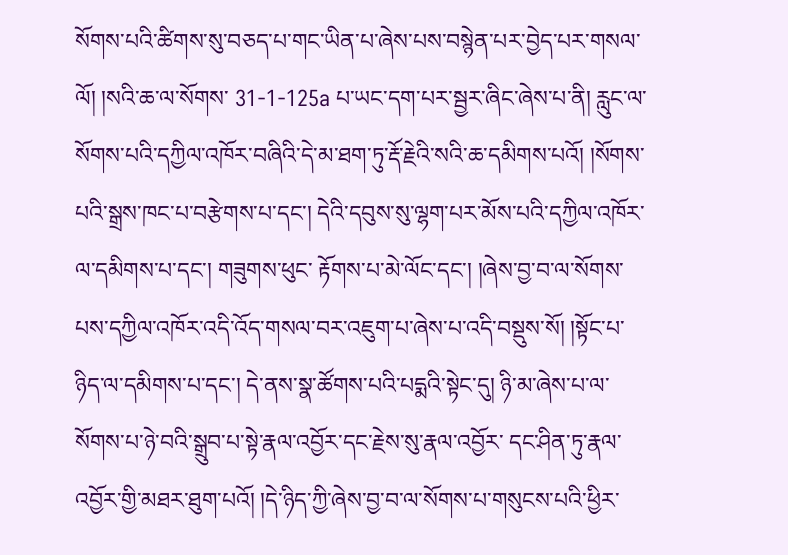སོགས་པའི་ཚིགས་སུ་བཅད་པ་གང་ཡིན་པ་ཞེས་པས་བསྙེན་པར་བྱེད་པར་གསལ་ལོ། །སའི་ཆ་ལ་སོགས་ 31-1-125a པ་ཡང་དག་པར་སྦྱར་ཞིང་ཞེས་པ་ནི། རླུང་ལ་སོགས་པའི་དཀྱིལ་འཁོར་བཞིའི་དེ་མ་ཐག་ཏུ་རྡོ་རྗེའི་སའི་ཆ་དམིགས་པའོ། །སོགས་པའི་སྒྲས་ཁང་པ་བརྩེགས་པ་དང་། དེའི་དབུས་སུ་ལྷག་པར་མོས་པའི་དཀྱིལ་འཁོར་ལ་དམིགས་པ་དང་། གཟུགས་ཕུང་ རྟོགས་པ་མེ་ལོང་དང་། །ཞེས་བྱ་བ་ལ་སོགས་པས་དཀྱིལ་འཁོར་འདི་འོད་གསལ་བར་འཇུག་པ་ཞེས་པ་འདི་བསྡུས་སོ། །སྟོང་པ་ཉིད་ལ་དམིགས་པ་དང་། དེ་ནས་སྣ་ཚོགས་པའི་པདྨའི་སྟེང་དུ། ཉི་མ་ཞེས་པ་ལ་སོགས་པ་ཉེ་བའི་སྒྲུབ་པ་སྟེ་རྣལ་འབྱོར་དང་རྗེས་སུ་རྣལ་འབྱོར་ དང་ཤིན་ཏུ་རྣལ་འབྱོར་གྱི་མཐར་ཐུག་པའོ། །དེ་ཉིད་ཀྱི་ཞེས་བྱ་བ་ལ་སོགས་པ་གསུངས་པའི་ཕྱིར་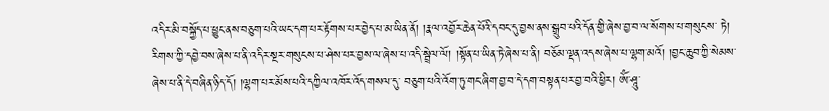འདིར་མི་བསྐྱོད་པ་ཕྱུང་ནས་བཅུག་པའི་ཡང་དག་པར་རྟོགས་པར་བྱེད་པ་མ་ཡིན་ནོ། །རྣལ་འབྱོར་ཆེན་པོའི་དབང་དུ་བྱས་ནས་སྒྲུབ་པའི་དོན་གྱི་ཞེས་བྱ་བ་ལ་སོགས་པ་གསུངས་ ཏེ། རིགས་ཀྱི་དབྱེ་བས་ཞེས་པ་ནི་འདིར་སྔར་གསུངས་པ་ཤེས་པར་བྱས་ལ་ཞེས་པ་འདི་སྦྲེལ་ལོ། །སྟོན་པ་ཡིན་ཏེ་ཞེས་པ་ནི། བཅོམ་ལྡན་འདས་ཞེས་པ་ལྷག་མའོ། །བྱང་ཆུབ་ཀྱི་སེམས་ཞེས་པ་ནི་དེ་བཞིན་ཉིད་དོ། །ལྷག་པར་མོས་པའི་དཀྱིལ་འཁོར་འོད་གསལ་དུ་ བཅུག་པའི་འོག་ཏུ་གང་ཞིག་བྱ་བ་དེ་དག་བསྟན་པར་བྱ་བའི་ཕྱིར། ཨོཾ་ཤཱུ་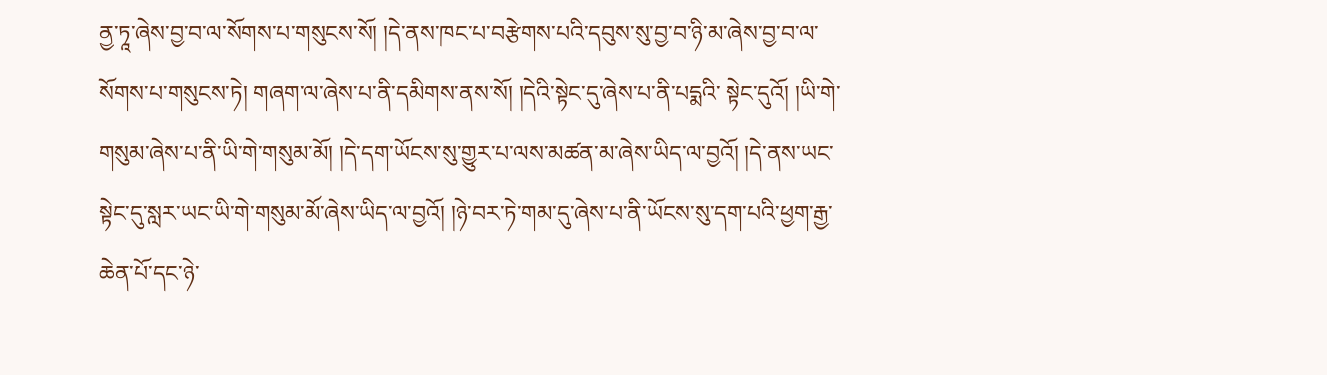ནྱ་ཏཱ་ཞེས་བྱ་བ་ལ་སོགས་པ་གསུངས་སོ། །དེ་ནས་ཁང་པ་བརྩེགས་པའི་དབུས་སུ་བྱ་བ་ཉི་མ་ཞེས་བྱ་བ་ལ་སོགས་པ་གསུངས་ཏེ། གཞག་ལ་ཞེས་པ་ནི་དམིགས་ནས་སོ། །དེའི་སྟེང་དུ་ཞེས་པ་ནི་པདྨའི་ སྟེང་དུའོ། །ཡི་གེ་གསུམ་ཞེས་པ་ནི་ཡི་གེ་གསུམ་མོ། །དེ་དག་ཡོངས་སུ་གྱུར་པ་ལས་མཚན་མ་ཞེས་ཡིད་ལ་བྱའོ། །དེ་ནས་ཡང་སྟེང་དུ་སླར་ཡང་ཡི་གེ་གསུམ་མོ་ཞེས་ཡིད་ལ་བྱའོ། །ཉེ་བར་ཏེ་གམ་དུ་ཞེས་པ་ནི་ཡོངས་སུ་དག་པའི་ཕྱག་རྒྱ་ཆེན་པོ་དང་ཉེ་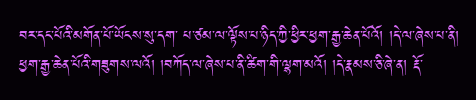བར་དང་པོའི་མགོན་པོ་ཡོངས་སུ་དག་ པ་ཙམ་ལ་ལྟོས་པ་ཉིད་ཀྱི་ཕྱིར་ཕྱག་རྒྱ་ཆེན་པོའོ། །དེ་ལ་ཞེས་པ་ནི། ཕྱག་རྒྱ་ཆེན་པོའི་གཟུགས་ལའོ། །བཀོད་ལ་ཞེས་པ་ནི་ཚིག་གི་ལྷག་མའོ། །དེ་རྣམས་ཅི་ཞེ་ན། རྡོ་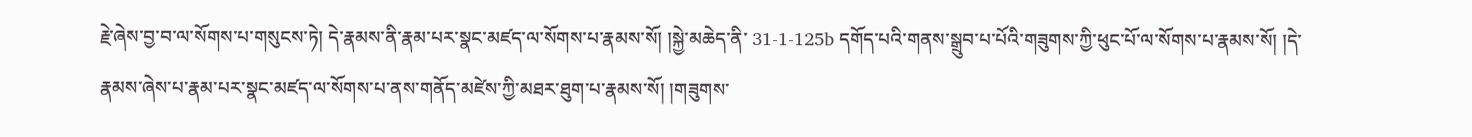རྗེ་ཞེས་བྱ་བ་ལ་སོགས་པ་གསུངས་ཏེ། དེ་རྣམས་ནི་རྣམ་པར་སྣང་མཛད་ལ་སོགས་པ་རྣམས་སོ། །སྐྱེ་མཆེད་ནི་ 31-1-125b དགོད་པའི་གནས་སྒྲུབ་པ་པོའི་གཟུགས་ཀྱི་ཕུང་པོ་ལ་སོགས་པ་རྣམས་སོ། །དེ་རྣམས་ཞེས་པ་རྣམ་པར་སྣང་མཛད་ལ་སོགས་པ་ནས་གནོད་མཛེས་ཀྱི་མཐར་ཐུག་པ་རྣམས་སོ། །གཟུགས་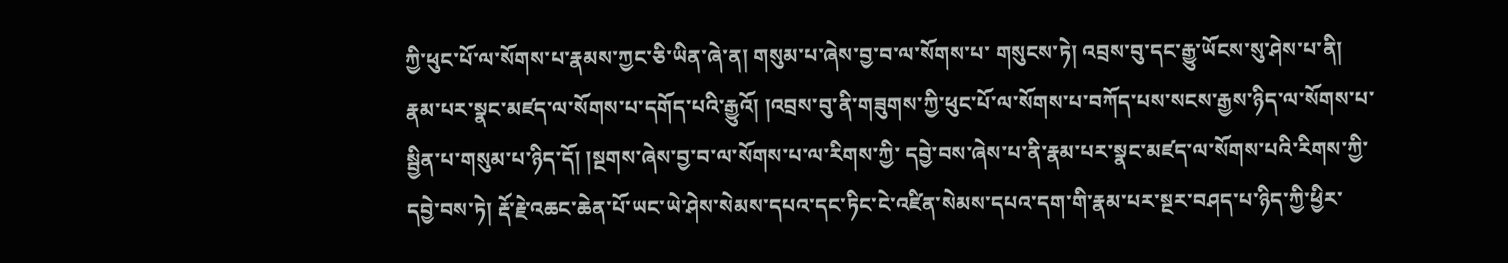ཀྱི་ཕུང་པོ་ལ་སོགས་པ་རྣམས་ཀྱང་ཅི་ཡིན་ཞེ་ན། གསུམ་པ་ཞེས་བྱ་བ་ལ་སོགས་པ་ གསུངས་ཏེ། འབྲས་བུ་དང་རྒྱུ་ཡོངས་སུ་ཤེས་པ་ནི། རྣམ་པར་སྣང་མཛད་ལ་སོགས་པ་དགོད་པའི་རྒྱུའོ། །འབྲས་བུ་ནི་གཟུགས་ཀྱི་ཕུང་པོ་ལ་སོགས་པ་བཀོད་པས་སངས་རྒྱས་ཉིད་ལ་སོགས་པ་སྦྱིན་པ་གསུམ་པ་ཉིད་དོ། །སྔགས་ཞེས་བྱ་བ་ལ་སོགས་པ་ལ་རིགས་ཀྱི་ དབྱེ་བས་ཞེས་པ་ནི་རྣམ་པར་སྣང་མཛད་ལ་སོགས་པའི་རིགས་ཀྱི་དབྱེ་བས་ཏེ། རྡོ་རྗེ་འཆང་ཆེན་པོ་ཡང་ཡེ་ཤེས་སེམས་དཔའ་དང་ཏིང་ངེ་འཛིན་སེམས་དཔའ་དག་གི་རྣམ་པར་སྔར་བཤད་པ་ཉིད་ཀྱི་ཕྱིར་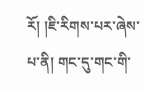རོ། །ཇི་རིགས་པར་ཞེས་པ་ནི། གང་དུ་གང་གི་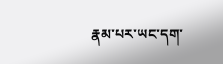རྣམ་པར་ཡང་དག་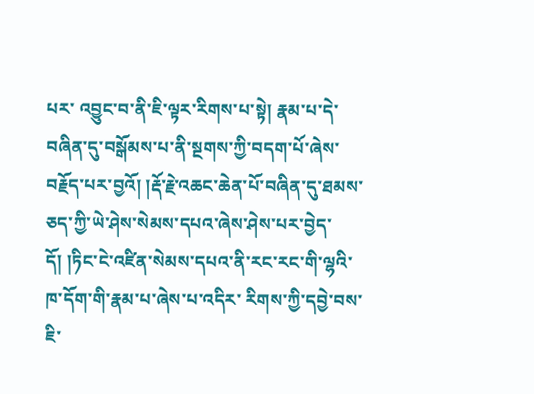པར་ འབྱུང་བ་ནི་ཇི་ལྟར་རིགས་པ་སྟེ། རྣམ་པ་དེ་བཞིན་དུ་བསྒོམས་པ་ནི་སྔགས་ཀྱི་བདག་པོ་ཞེས་བརྗོད་པར་བྱའོ། །རྡོ་རྗེ་འཆང་ཆེན་པོ་བཞིན་དུ་ཐམས་ཅད་ཀྱི་ཡེ་ཤེས་སེམས་དཔའ་ཞེས་ཤེས་པར་བྱེད་དོ། །ཏིང་ངེ་འཛིན་སེམས་དཔའ་ནི་རང་རང་གི་ལྷའི་ཁ་དོག་གི་རྣམ་པ་ཞེས་པ་འདིར་ རིགས་ཀྱི་དབྱེ་བས་ཇི་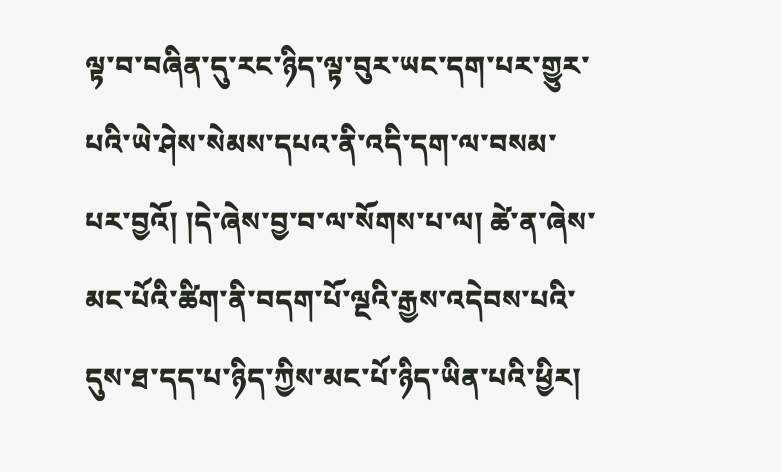ལྟ་བ་བཞིན་དུ་རང་ཉིད་ལྟ་བུར་ཡང་དག་པར་གྱུར་པའི་ཡེ་ཤེས་སེམས་དཔའ་ནི་འདི་དག་ལ་བསམ་པར་བྱའོ། །དེ་ཞེས་བྱ་བ་ལ་སོགས་པ་ལ། ཚེ་ན་ཞེས་མང་པོའི་ཚིག་ནི་བདག་པོ་ལྔའི་རྒྱས་འདེབས་པའི་དུས་ཐ་དད་པ་ཉིད་ཀྱིས་མང་པོ་ཉིད་ཡིན་པའི་ཕྱིར།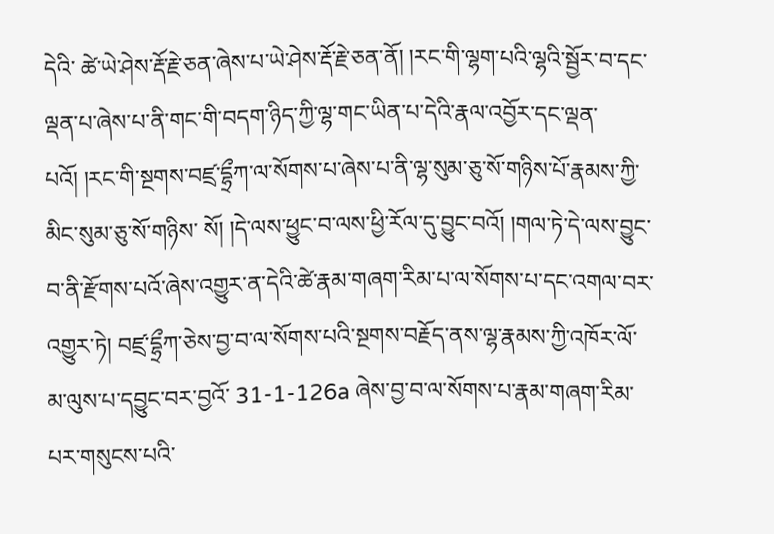དེའི་ ཚེ་ཡེ་ཤེས་རྡོ་རྗེ་ཅན་ཞེས་པ་ཡེ་ཤེས་རྡོ་རྗེ་ཅན་ནོ། །རང་གི་ལྷག་པའི་ལྷའི་སྦྱོར་བ་དང་ལྡན་པ་ཞེས་པ་ནི་གང་གི་བདག་ཉིད་ཀྱི་ལྷ་གང་ཡིན་པ་དེའི་རྣལ་འབྱོར་དང་ལྡན་པའོ། །རང་གི་སྔགས་བཛྲ་དྷྲྀཀ་ལ་སོགས་པ་ཞེས་པ་ནི་ལྷ་སུམ་ཅུ་སོ་གཉིས་པོ་རྣམས་ཀྱི་མིང་སུམ་ཅུ་སོ་གཉིས་ སོ། །དེ་ལས་ཕྱུང་བ་ལས་ཕྱི་རོལ་དུ་བྱུང་བའོ། །གལ་ཏེ་དེ་ལས་བྱུང་བ་ནི་རྫོགས་པའོ་ཞེས་འགྱུར་ན་དེའི་ཚེ་རྣམ་གཞག་རིམ་པ་ལ་སོགས་པ་དང་འགལ་བར་འགྱུར་ཏེ། བཛྲ་དྷྲྀཀ་ཅེས་བྱ་བ་ལ་སོགས་པའི་སྔགས་བརྗོད་ནས་ལྷ་རྣམས་ཀྱི་འཁོར་ལོ་མ་ལུས་པ་དབྱུང་བར་བྱའོ་ 31-1-126a ཞེས་བྱ་བ་ལ་སོགས་པ་རྣམ་གཞག་རིམ་པར་གསུངས་པའི་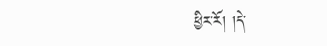ཕྱིར་རོ། །དེ་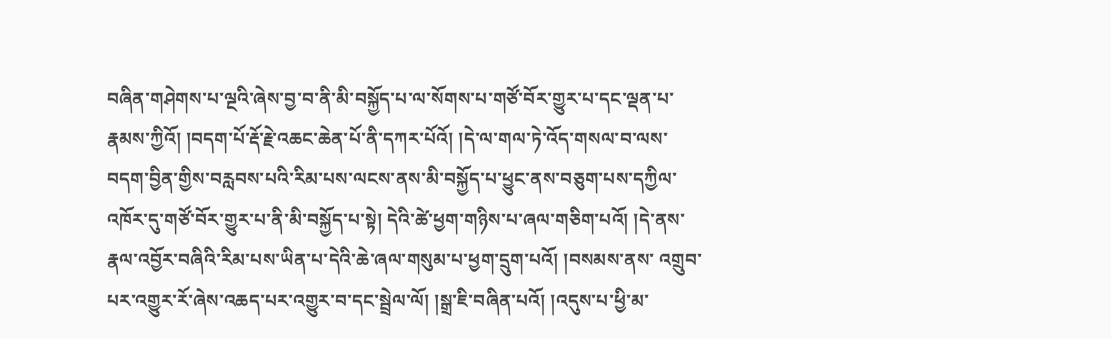བཞིན་གཤེགས་པ་ལྔའི་ཞེས་བྱ་བ་ནི་མི་བསྐྱོད་པ་ལ་སོགས་པ་གཙོ་བོར་གྱུར་པ་དང་ལྡན་པ་རྣམས་ཀྱིའོ། །བདག་པོ་རྡོ་རྗེ་འཆང་ཆེན་པོ་ནི་དཀར་པོའོ། །དེ་ལ་གལ་ཏེ་འོད་གསལ་བ་ལས་ བདག་བྱིན་གྱིས་བརླབས་པའི་རིམ་པས་ལངས་ནས་མི་བསྐྱོད་པ་ཕྱུང་ནས་བཅུག་པས་དཀྱིལ་འཁོར་དུ་གཙོ་བོར་གྱུར་པ་ནི་མི་བསྐྱོད་པ་སྟེ། དེའི་ཚེ་ཕྱག་གཉིས་པ་ཞལ་གཅིག་པའོ། །དེ་ནས་རྣལ་འབྱོར་བཞིའི་རིམ་པས་ཡིན་པ་དེའི་ཆེ་ཞལ་གསུམ་པ་ཕྱག་དྲུག་པའོ། །བསམས་ནས་ འགྲུབ་པར་འགྱུར་རོ་ཞེས་འཆད་པར་འགྱུར་བ་དང་སྦྲེལ་ལོ། །སྒྲ་ཇི་བཞིན་པའོ། །འདུས་པ་ཕྱི་མ་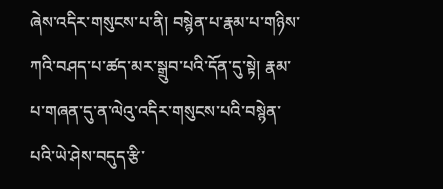ཞེས་འདིར་གསུངས་པ་ནི། བསྙེན་པ་རྣམ་པ་གཉིས་ཀའི་བཤད་པ་ཚད་མར་སྒྲུབ་པའི་དོན་དུ་སྟེ། རྣམ་པ་གཞན་དུ་ན་ལེའུ་འདིར་གསུངས་པའི་བསྙེན་པའི་ཡེ་ཤེས་བདུད་རྩི་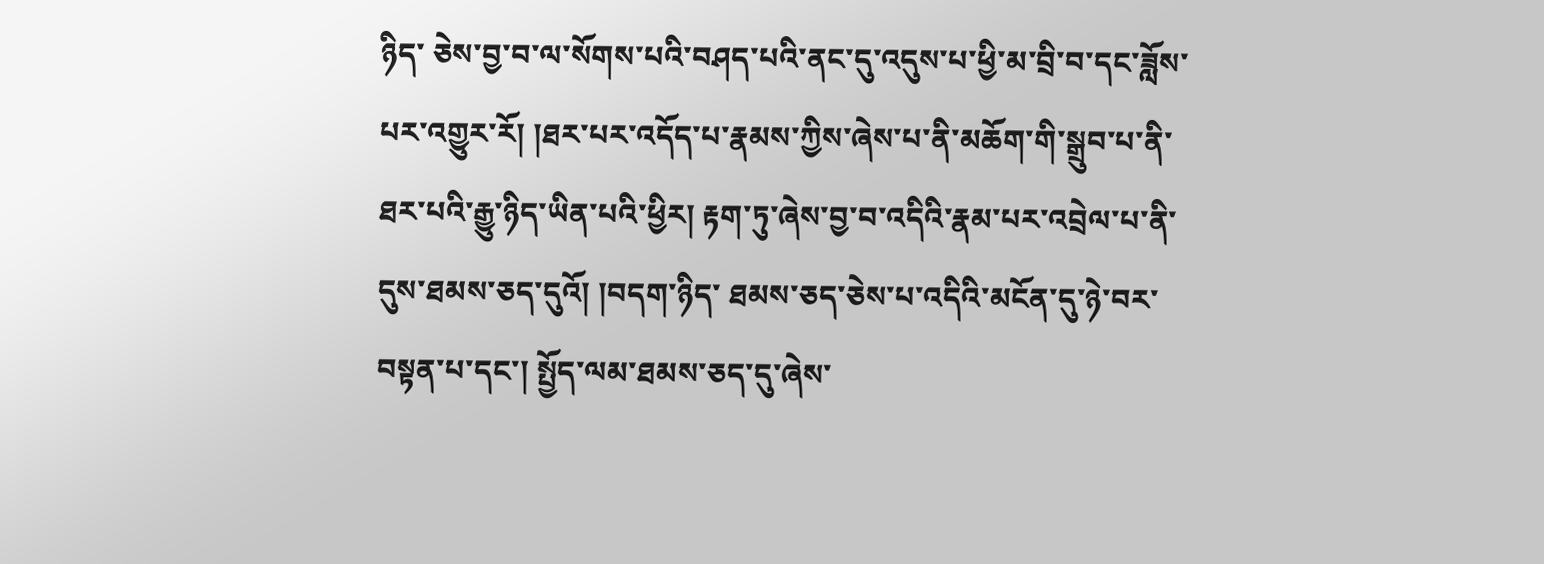ཉིད་ ཅེས་བྱ་བ་ལ་སོགས་པའི་བཤད་པའི་ནང་དུ་འདུས་པ་ཕྱི་མ་བྲི་བ་དང་ཟློས་པར་འགྱུར་རོ། །ཐར་པར་འདོད་པ་རྣམས་ཀྱིས་ཞེས་པ་ནི་མཆོག་གི་སྒྲུབ་པ་ནི་ཐར་པའི་རྒྱུ་ཉིད་ཡིན་པའི་ཕྱིར། རྟག་ཏུ་ཞེས་བྱ་བ་འདིའི་རྣམ་པར་འབྲེལ་པ་ནི་དུས་ཐམས་ཅད་དུའོ། །བདག་ཉིད་ ཐམས་ཅད་ཅེས་པ་འདིའི་མངོན་དུ་ཉེ་བར་བསྟན་པ་དང་། སྤྱོད་ལམ་ཐམས་ཅད་དུ་ཞེས་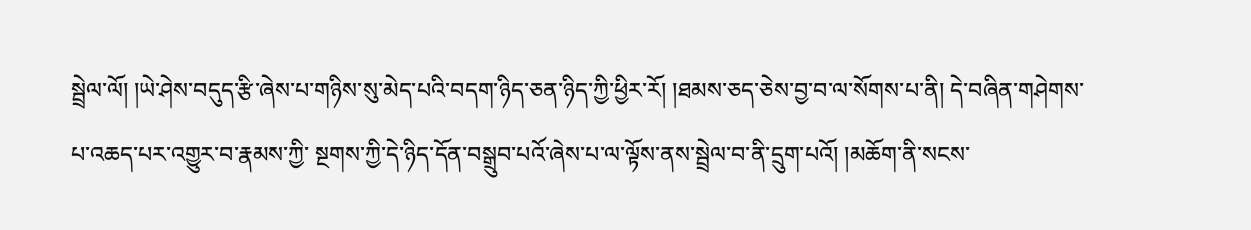སྦྲེལ་ལོ། །ཡེ་ཤེས་བདུད་རྩི་ཞེས་པ་གཉིས་སུ་མེད་པའི་བདག་ཉིད་ཅན་ཉིད་ཀྱི་ཕྱིར་རོ། །ཐམས་ཅད་ཅེས་བྱ་བ་ལ་སོགས་པ་ནི། དེ་བཞིན་གཤེགས་པ་འཆད་པར་འགྱུར་བ་རྣམས་ཀྱི་ སྔགས་ཀྱི་དེ་ཉིད་དོན་བསྒྲུབ་པའོ་ཞེས་པ་ལ་ལྟོས་ནས་སྦྲེལ་བ་ནི་དྲུག་པའོ། །མཆོག་ནི་སངས་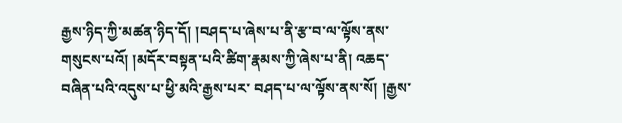རྒྱས་ཉིད་ཀྱི་མཚན་ཉིད་དོ། །བཤད་པ་ཞེས་པ་ནི་རྩ་བ་ལ་ལྟོས་ནས་གསུངས་པའོ། །མདོར་བསྟན་པའི་ཚིག་རྣམས་ཀྱི་ཞེས་པ་ནི། འཆད་བཞིན་པའི་འདུས་པ་ཕྱི་མའི་རྒྱས་པར་ བཤད་པ་ལ་ལྟོས་ནས་སོ། །རྒྱས་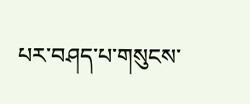པར་བཤད་པ་གསུངས་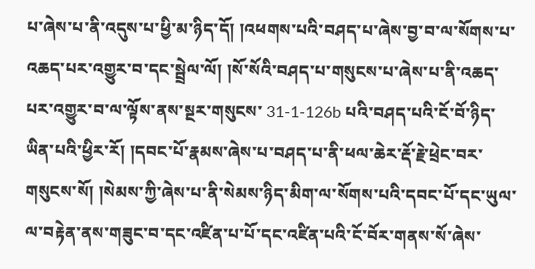པ་ཞེས་པ་ནི་འདུས་པ་ཕྱི་མ་ཉིད་དོ། །འཕགས་པའི་བཤད་པ་ཞེས་བྱ་བ་ལ་སོགས་པ་འཆད་པར་འགྱུར་བ་དང་སྦྲེལ་ལོ། །སོ་སོའི་བཤད་པ་གསུངས་པ་ཞེས་པ་ནི་འཆད་པར་འགྱུར་བ་ལ་ལྟོས་ནས་སྔར་གསུངས་ 31-1-126b པའི་བཤད་པའི་ངོ་བོ་ཉིད་ཡིན་པའི་ཕྱིར་རོ། །དབང་པོ་རྣམས་ཞེས་པ་བཤད་པ་ནི་ཕལ་ཆེར་རྡོ་རྗེ་ཕྲེང་བར་གསུངས་སོ། །སེམས་ཀྱི་ཞེས་པ་ནི་སེམས་ཉིད་མིག་ལ་སོགས་པའི་དབང་པོ་དང་ཡུལ་ལ་བརྟེན་ནས་གཟུང་བ་དང་འཛིན་པ་པོ་དང་འཛིན་པའི་ངོ་བོར་གནས་སོ་ཞེས་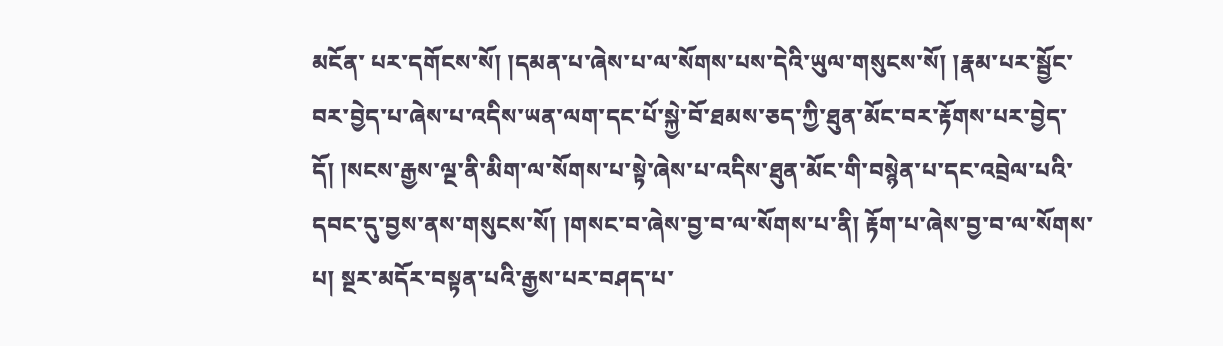མངོན་ པར་དགོངས་སོ། །དམན་པ་ཞེས་པ་ལ་སོགས་པས་དེའི་ཡུལ་གསུངས་སོ། །རྣམ་པར་སྦྱོང་བར་བྱེད་པ་ཞེས་པ་འདིས་ཡན་ལག་དང་པོ་སྐྱེ་བོ་ཐམས་ཅད་ཀྱི་ཐུན་མོང་བར་རྟོགས་པར་བྱེད་དོ། །སངས་རྒྱས་ལྔ་ནི་མིག་ལ་སོགས་པ་སྟེ་ཞེས་པ་འདིས་ཐུན་མོང་གི་བསྙེན་པ་དང་འབྲེལ་པའི་ དབང་དུ་བྱས་ནས་གསུངས་སོ། །གསང་བ་ཞེས་བྱ་བ་ལ་སོགས་པ་ནི། རྟོག་པ་ཞེས་བྱ་བ་ལ་སོགས་པ། སྔར་མདོར་བསྟན་པའི་རྒྱས་པར་བཤད་པ་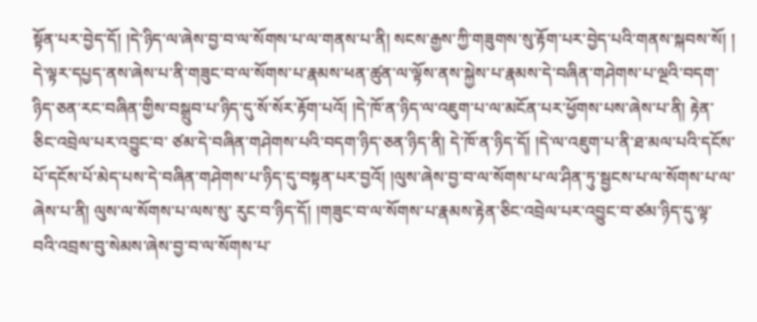སྟོན་པར་བྱེད་དོ། །དེ་ཉིད་ལ་ཞེས་བྱ་བ་ལ་སོགས་པ་ལ་གནས་པ་ནི། སངས་རྒྱས་ཀྱི་གཟུགས་སུ་རྟོག་པར་བྱེད་པའི་གནས་སྐབས་སོ། ། དེ་ལྟར་དཔྱད་ནས་ཞེས་པ་ནི་གཟུང་བ་ལ་སོགས་པ་རྣམས་ཕན་ཚུན་ལ་ལྟོས་ནས་སྐྱེས་པ་རྣམས་དེ་བཞིན་གཤེགས་པ་ལྔའི་བདག་ཉིད་ཅན་རང་བཞིན་གྱིས་བསྒྲུབ་པ་ཉིད་དུ་སོ་སོར་རྟོག་པའོ། །དེ་ཁོ་ན་ཉིད་ལ་འཇུག་པ་ལ་མངོན་པར་ཕྱོགས་པས་ཞེས་པ་ནི། རྟེན་ཅིང་འབྲེལ་པར་འབྱུང་བ་ ཙམ་དེ་བཞིན་གཤེགས་པའི་བདག་ཉིད་ཅན་ཉིད་ནི། དེ་ཁོ་ན་ཉིད་དོ། །དེ་ལ་འཇུག་པ་ནི་ཐ་མལ་པའི་དངོས་པོ་དངོས་པོ་མེད་པས་དེ་བཞིན་གཤེགས་པ་ཉིད་དུ་བསྟན་པར་བྱའོ། །ལུས་ཞེས་བྱ་བ་ལ་སོགས་པ་ལ་ཤིན་ཏུ་སྦྱངས་པ་ལ་སོགས་པ་ལ་ཞེས་པ་ནི། ལུས་ལ་སོགས་པ་ལས་སུ་ རུང་བ་ཉིད་དོ། །གཟུང་བ་ལ་སོགས་པ་རྣམས་རྟེན་ཅིང་འབྲེལ་པར་འབྱུང་བ་ཙམ་ཉིད་དུ་ལྟ་བའི་འབྲས་བུ་སེམས་ཞེས་བྱ་བ་ལ་སོགས་པ་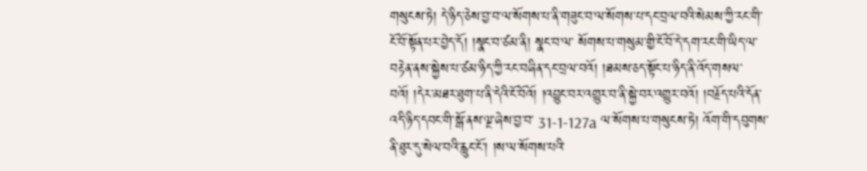གསུངས་ཏེ། དེ་ཉིད་ཅེས་བྱ་བ་ལ་སོགས་པ་ནི་གཟུང་བ་ལ་སོགས་པ་དང་བྲལ་བའི་སེམས་ཀྱི་རང་གི་ངོ་བོ་སྟོན་པར་བྱེད་དོ། །སྣང་བ་ཙམ་ནི། སྣང་བ་ལ་ སོགས་པ་གསུམ་གྱི་ངོ་བོ་དེ་དག་རང་གི་ཡིད་ལ་བརྟེན་ནས་སྐྱེས་པ་ཙམ་ཉིད་ཀྱི་རང་བཞིན་དང་བྲལ་བའོ། །ཐམས་ཅད་སྟོང་པ་ཉིད་ནི་འོད་གསལ་བའོ། །དེར་མཐར་ཐུག་པ་ནི་དེའི་ངོ་བོའོ། །འབྱུང་བར་འགྱུར་བ་ནི་སྐྱེ་བར་འགྱུར་བའོ། །བརྗོད་པའི་དོན་འདི་ཉིད་དབང་གི་སྒོ་ནས་ལྔ་ཞེས་བྱ་བ་ 31-1-127a ལ་སོགས་པ་གསུངས་ཏེ། འོག་གི་དབུགས་ནི་ཐུར་དུ་སེལ་བའི་རླུང་ངོ་། །ས་ལ་སོགས་པའི་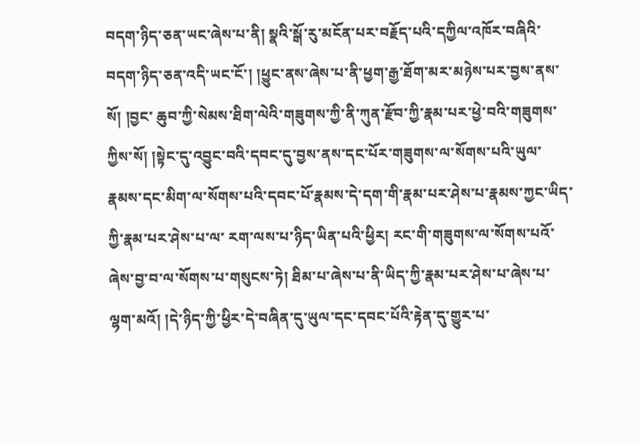བདག་ཉིད་ཅན་ཡང་ཞེས་པ་ནི། སྣའི་སྒོ་རུ་མངོན་པར་བརྗོད་པའི་དཀྱིལ་འཁོར་བཞིའི་བདག་ཉིད་ཅན་འདི་ཡང་ངོ་། །ཕྱུང་ནས་ཞེས་པ་ནི་ཕྱག་རྒྱ་ཐོག་མར་མཉེས་པར་བྱས་ནས་སོ། །བྱང་ ཆུབ་ཀྱི་སེམས་ཐིག་ལེའི་གཟུགས་ཀྱི་ནི་ཀུན་རྫོབ་ཀྱི་རྣམ་པར་ཕྱེ་བའི་གཟུགས་ཀྱིས་སོ། །སྟེང་དུ་འབྱུང་བའི་དབང་དུ་བྱས་ནས་དང་པོར་གཟུགས་ལ་སོགས་པའི་ཡུལ་རྣམས་དང་མིག་ལ་སོགས་པའི་དབང་པོ་རྣམས་དེ་དག་གི་རྣམ་པར་ཤེས་པ་རྣམས་ཀྱང་ཡིད་ཀྱི་རྣམ་པར་ཤེས་པ་ལ་ རག་ལས་པ་ཉིད་ཡིན་པའི་ཕྱིར། རང་གི་གཟུགས་ལ་སོགས་པའོ་ཞེས་བྱ་བ་ལ་སོགས་པ་གསུངས་ཏེ། ཐིམ་པ་ཞེས་པ་ནི་ཡིད་ཀྱི་རྣམ་པར་ཤེས་པ་ཞེས་པ་ལྷག་མའོ། །དེ་ཉིད་ཀྱི་ཕྱིར་དེ་བཞིན་དུ་ཡུལ་དང་དབང་པོའི་རྟེན་དུ་གྱུར་པ་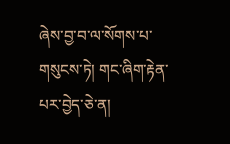ཞེས་བྱ་བ་ལ་སོགས་པ་གསུངས་ཏེ། གང་ཞིག་རྟེན་ པར་བྱེད་ཅེ་ན།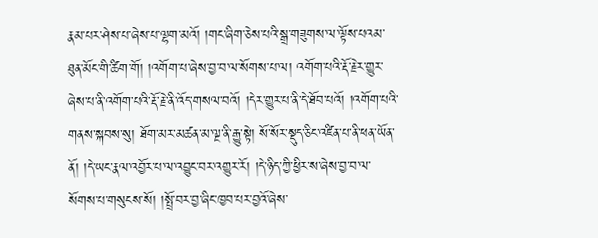རྣམ་པར་ཤེས་པ་ཞེས་པ་ལྷག་མའོ། །གང་ཞིག་ཅེས་པའི་སྒྲ་གཟུགས་ལ་ལྟོས་པའམ་ཐུན་མོང་གི་ཚིག་གོ། །འགོག་པ་ཞེས་བྱ་བ་ལ་སོགས་པ་ལ། འགོག་པའི་རྡོ་རྗེར་གྱུར་ཞེས་པ་ནི་འགོག་པའི་རྡོ་རྗེ་ནི་འོད་གསལ་བའོ། །དེར་གྱུར་པ་ནི་དེ་ཐོབ་པའོ། །འགོག་པའི་ གནས་སྐབས་སུ། ཐོག་མར་མཚན་མ་ལྔ་ནི་རྒྱུ་སྟེ། སོ་སོར་སྡུད་ཅིང་འཛིན་པ་ནི་ཕན་ཡོན་ནོ། །དེ་ཡང་རྣལ་འབྱོར་པ་ལ་འབྱུང་བར་འགྱུར་རོ། །དེ་ཉིད་ཀྱི་ཕྱིར་ས་ཞེས་བྱ་བ་ལ་སོགས་པ་གསུངས་སོ། །སྤྲོ་བར་བྱ་ཞིང་ཁྱབ་པར་བྱའོ་ཞེས་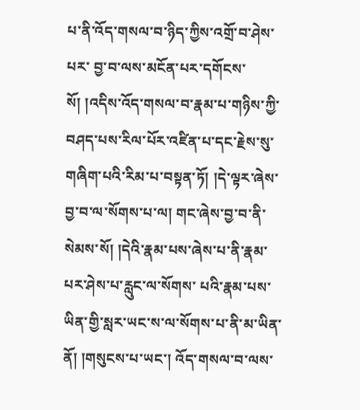པ་ནི་འོད་གསལ་བ་ཉིད་ཀྱིས་འགྲོ་བ་ཤེས་པར་ བྱ་བ་ལས་མངོན་པར་དགོངས་སོ། །འདིས་འོད་གསལ་བ་རྣམ་པ་གཉིས་ཀྱི་བཤད་པས་རིལ་པོར་འཛིན་པ་དང་རྗེས་སུ་གཞིག་པའི་རིམ་པ་བསྟན་ཏོ། །དེ་ལྟར་ཞེས་བྱ་བ་ལ་སོགས་པ་ལ། གང་ཞེས་བྱ་བ་ནི་སེམས་སོ། །དེའི་རྣམ་པས་ཞེས་པ་ནི་རྣམ་པར་ཤེས་པ་རླུང་ལ་སོགས་ པའི་རྣམ་པས་ཡིན་གྱི་སླར་ཡང་ས་ལ་སོགས་པ་ནི་མ་ཡིན་ནོ། །གསུངས་པ་ཡང་། འོད་གསལ་བ་ལས་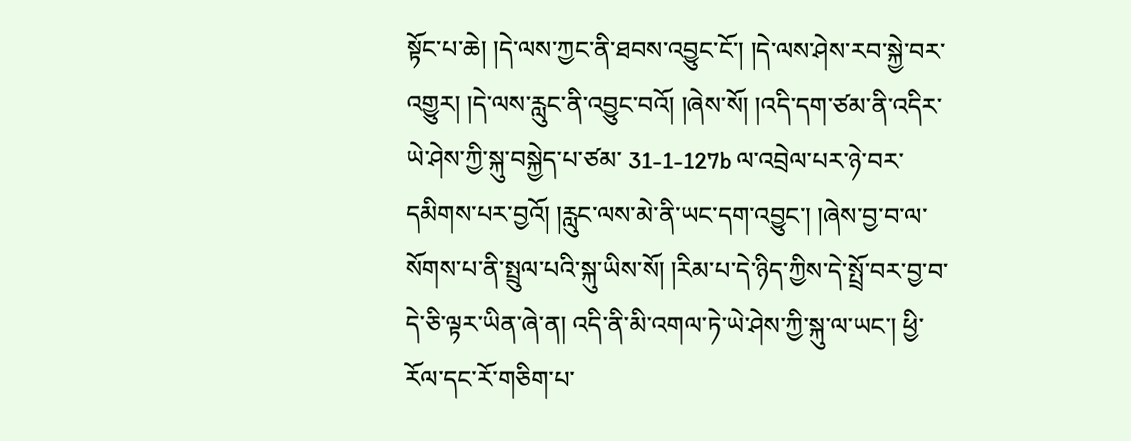སྟོང་པ་ཆེ། །དེ་ལས་ཀྱང་ནི་ཐབས་འབྱུང་ངོ་། །དེ་ལས་ཤེས་རབ་སྐྱེ་བར་འགྱུར། །དེ་ལས་རླུང་ནི་འབྱུང་བའོ། །ཞེས་སོ། །འདི་དག་ཙམ་ནི་འདིར་ཡེ་ཤེས་ཀྱི་སྐུ་བསྐྱེད་པ་ཙམ་ 31-1-127b ལ་འབྲེལ་པར་ཉེ་བར་དམིགས་པར་བྱའོ། །རླུང་ལས་མེ་ནི་ཡང་དག་འབྱུང་། །ཞེས་བྱ་བ་ལ་སོགས་པ་ནི་སྤྲུལ་པའི་སྐུ་ཡིས་སོ། །རིམ་པ་དེ་ཉིད་ཀྱིས་དེ་སྤྲོ་བར་བྱ་བ་དེ་ཅི་ལྟར་ཡིན་ཞེ་ན། འདི་ནི་མི་འགལ་ཏེ་ཡེ་ཤེས་ཀྱི་སྐུ་ལ་ཡང་། ཕྱི་རོལ་དང་རོ་གཅིག་པ་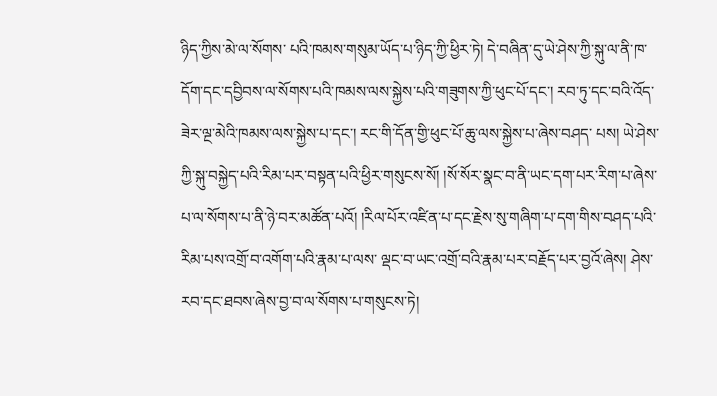ཉིད་ཀྱིས་མེ་ལ་སོགས་ པའི་ཁམས་གསུམ་ཡོད་པ་ཉིད་ཀྱི་ཕྱིར་ཏེ། དེ་བཞིན་དུ་ཡེ་ཤེས་ཀྱི་སྐུ་ལ་ནི་ཁ་དོག་དང་དབྱིབས་ལ་སོགས་པའི་ཁམས་ལས་སྐྱེས་པའི་གཟུགས་ཀྱི་ཕུང་པོ་དང་། རབ་ཏུ་དང་བའི་འོད་ཟེར་ལྔ་མེའི་ཁམས་ལས་སྐྱེས་པ་དང་། རང་གི་དོན་གྱི་ཕུང་པོ་ཆུ་ལས་སྐྱེས་པ་ཞེས་བཤད་ པས། ཡེ་ཤེས་ཀྱི་སྐུ་བསྐྱེད་པའི་རིམ་པར་བསྟན་པའི་ཕྱིར་གསུངས་སོ། །སོ་སོར་སྣང་བ་ནི་ཡང་དག་པར་རིག་པ་ཞེས་པ་ལ་སོགས་པ་ནི་ཉེ་བར་མཚོན་པའོ། །རིལ་པོར་འཛིན་པ་དང་རྗེས་སུ་གཞིག་པ་དག་གིས་བཤད་པའི་རིམ་པས་འགྲོ་བ་འགོག་པའི་རྣམ་པ་ལས་ ལྡང་བ་ཡང་འགྲོ་བའི་རྣམ་པར་བརྗོད་པར་བྱའོ་ཞེས། ཤེས་རབ་དང་ཐབས་ཞེས་བྱ་བ་ལ་སོགས་པ་གསུངས་ཏེ།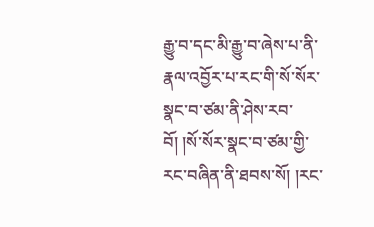རྒྱུ་བ་དང་མི་རྒྱུ་བ་ཞེས་པ་ནི་རྣལ་འབྱོར་པ་རང་གི་སོ་སོར་སྣང་བ་ཙམ་ནི་ཤེས་རབ་བོ། །སོ་སོར་སྣང་བ་ཙམ་གྱི་རང་བཞིན་ནི་ཐབས་སོ། །རང་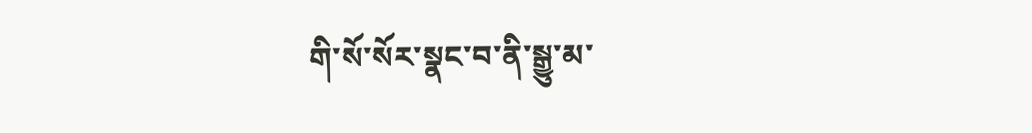གི་སོ་སོར་སྣང་བ་ནི་སྒྱུ་མ་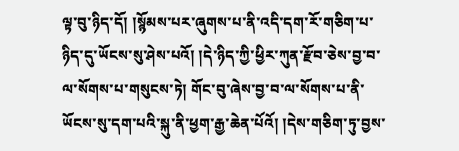ལྟ་བུ་ཉིད་དོ། །སྙོམས་པར་ཞུགས་པ་ནི་འདི་དག་རོ་གཅིག་པ་ཉིད་དུ་ཡོངས་སུ་ཤེས་པའོ། །དེ་ཉིད་ཀྱི་ཕྱིར་ཀུན་རྫོབ་ཅེས་བྱ་བ་ལ་སོགས་པ་གསུངས་ཏེ། གོང་བུ་ཞེས་བྱ་བ་ལ་སོགས་པ་ནི་ཡོངས་སུ་དག་པའི་སྐུ་ནི་ཕྱག་རྒྱ་ཆེན་པོའོ། །དེས་གཅིག་ཏུ་བྱས་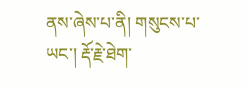ནས་ཞེས་པ་ནི། གསུངས་པ་ ཡང་། རྡོ་རྗེ་ཐེག་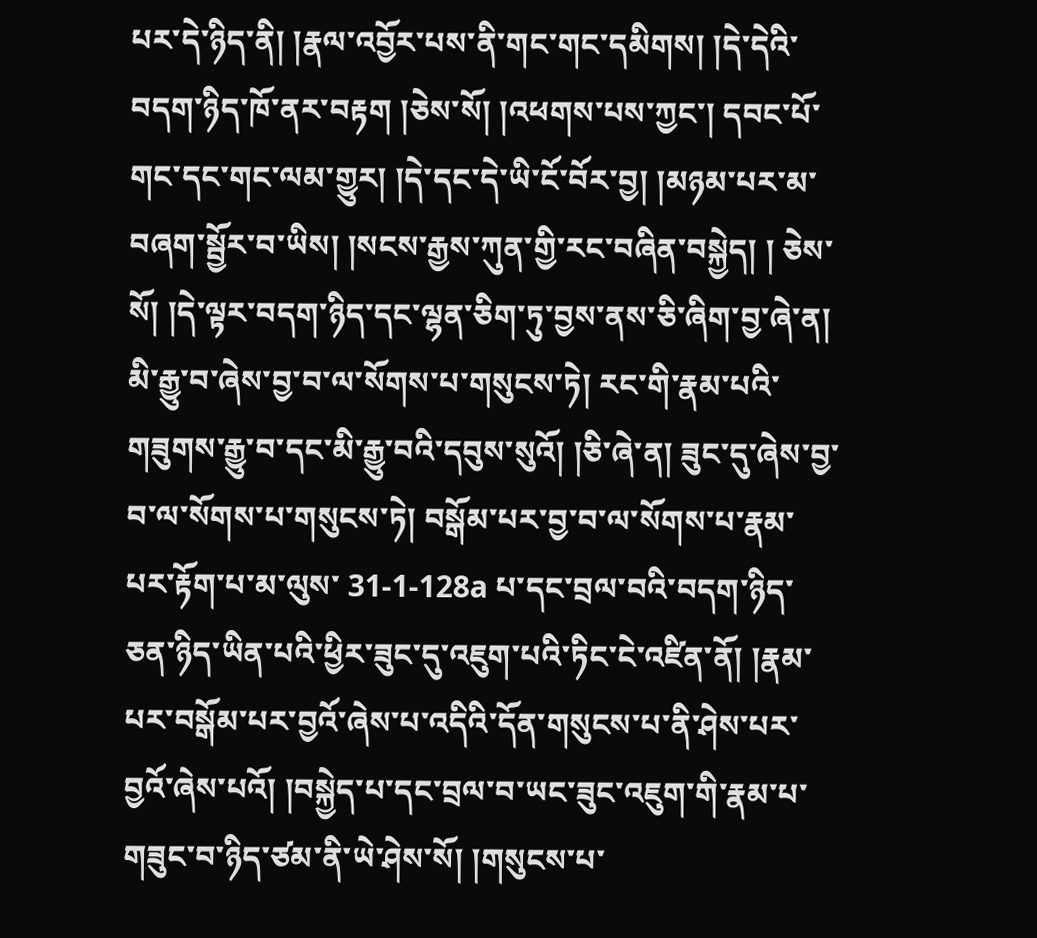པར་དེ་ཉིད་ནི། །རྣལ་འབྱོར་པས་ནི་གང་གང་དམིགས། །དེ་དེའི་བདག་ཉིད་ཁོ་ནར་བརྟག །ཅེས་སོ། །འཕགས་པས་ཀྱང་། དབང་པོ་གང་དང་གང་ལམ་གྱུར། །དེ་དང་དེ་ཡི་ངོ་བོར་བྱ། །མཉམ་པར་མ་བཞག་སྦྱོར་བ་ཡིས། །སངས་རྒྱས་ཀུན་གྱི་རང་བཞིན་བསྐྱེད། ། ཅེས་སོ། །དེ་ལྟར་བདག་ཉིད་དང་ལྷན་ཅིག་ཏུ་བྱས་ནས་ཅི་ཞིག་བྱ་ཞེ་ན། མི་རྒྱུ་བ་ཞེས་བྱ་བ་ལ་སོགས་པ་གསུངས་ཏེ། རང་གི་རྣམ་པའི་གཟུགས་རྒྱུ་བ་དང་མི་རྒྱུ་བའི་དབུས་སུའོ། །ཅི་ཞེ་ན། ཟུང་དུ་ཞེས་བྱ་བ་ལ་སོགས་པ་གསུངས་ཏེ། བསྒོམ་པར་བྱ་བ་ལ་སོགས་པ་རྣམ་པར་རྟོག་པ་མ་ལུས་ 31-1-128a པ་དང་བྲལ་བའི་བདག་ཉིད་ཅན་ཉིད་ཡིན་པའི་ཕྱིར་ཟུང་དུ་འཇུག་པའི་ཏིང་ངེ་འཛིན་ནོ། །རྣམ་པར་བསྒོམ་པར་བྱའོ་ཞེས་པ་འདིའི་དོན་གསུངས་པ་ནི་ཤེས་པར་བྱའོ་ཞེས་པའོ། །བསྐྱེད་པ་དང་བྲལ་བ་ཡང་ཟུང་འཇུག་གི་རྣམ་པ་གཟུང་བ་ཉིད་ཙམ་ནི་ཡེ་ཤེས་སོ། །གསུངས་པ་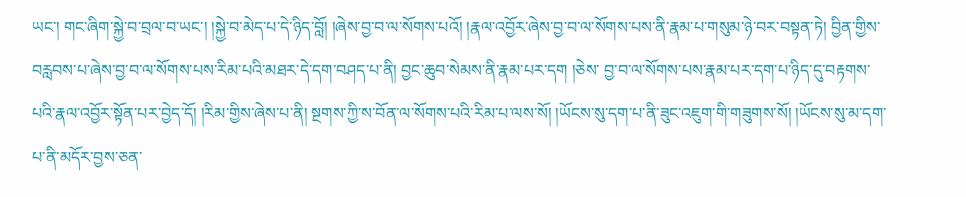ཡང་། གང་ཞིག་སྐྱེ་བ་བྲལ་བ་ཡང་། །སྐྱེ་བ་མེད་པ་དེ་ཉིད་བློ། །ཞེས་བྱ་བ་ལ་སོགས་པའོ། །རྣལ་འབྱོར་ཞེས་བྱ་བ་ལ་སོགས་པས་ནི་རྣམ་པ་གསུམ་ཉེ་བར་བསྟན་ཏེ། བྱིན་གྱིས་བརླབས་པ་ཞེས་བྱ་བ་ལ་སོགས་པས་རིམ་པའི་མཐར་དེ་དག་བཤད་པ་ནི། བྱང་ཆུབ་སེམས་ནི་རྣམ་པར་དག །ཅེས་ བྱ་བ་ལ་སོགས་པས་རྣམ་པར་དག་པ་ཉིད་དུ་བརྟགས་པའི་རྣལ་འབྱོར་སྟོན་པར་བྱེད་དོ། །རིམ་གྱིས་ཞེས་པ་ནི། སྔགས་ཀྱི་ས་བོན་ལ་སོགས་པའི་རིམ་པ་ལས་སོ། །ཡོངས་སུ་དག་པ་ནི་ཟུང་འཇུག་གི་གཟུགས་སོ། །ཡོངས་སུ་མ་དག་པ་ནི་མདོར་བྱས་ཅན་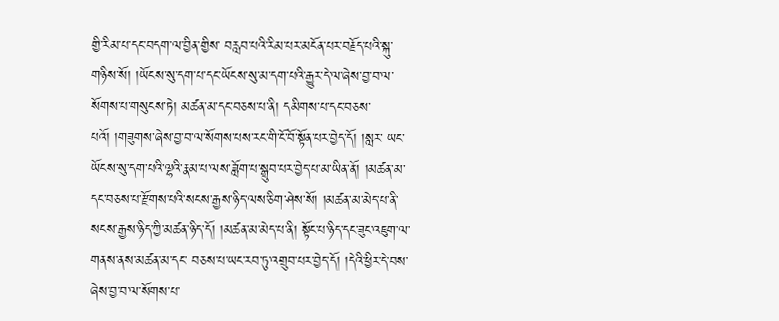གྱི་རིམ་པ་དང་བདག་ལ་བྱིན་གྱིས་ བརླབ་པའི་རིམ་པར་མངོན་པར་བརྗོད་པའི་སྐུ་གཉིས་སོ། །ཡོངས་སུ་དག་པ་དང་ཡོངས་སུ་མ་དག་པའི་རྒྱུར་དེ་ལ་ཞེས་བྱ་བ་ལ་སོགས་པ་གསུངས་ཏེ། མཚན་མ་དང་བཅས་པ་ནི། དམིགས་པ་དང་བཅས་པའོ། །གཟུགས་ཞེས་བྱ་བ་ལ་སོགས་པས་རང་གི་ངོ་བོ་སྟོན་པར་བྱེད་དོ། །སླར་ ཡང་ཡོངས་སུ་དག་པའི་ལྷའི་རྣམ་པ་ལས་ཟློག་པ་སྒྲུབ་པར་བྱེད་པ་མ་ཡིན་ནོ། །མཚན་མ་དང་བཅས་པ་རྫོགས་པའི་སངས་རྒྱས་ཉིད་ལས་ཅིག་ཤེས་སོ། །མཚན་མ་མེད་པ་ནི་སངས་རྒྱས་ཉིད་ཀྱི་མཚན་ཉིད་དོ། །མཚན་མ་མེད་པ་ནི། སྟོང་པ་ཉིད་དང་ཟུང་འཇུག་ལ་གནས་ནས་མཚན་མ་དང་ བཅས་པ་ཡང་རབ་ཏུ་འགྲུབ་པར་བྱེད་དོ། །དེའི་ཕྱིར་དེ་བས་ཞེས་བྱ་བ་ལ་སོགས་པ་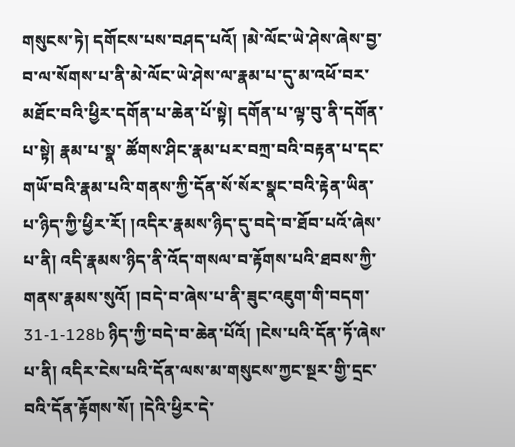གསུངས་ཏེ། དགོངས་པས་བཤད་པའོ། །མེ་ལོང་ཡེ་ཤེས་ཞེས་བྱ་བ་ལ་སོགས་པ་ནི་མེ་ལོང་ཡེ་ཤེས་ལ་རྣམ་པ་དུ་མ་འཕོ་བར་མཐོང་བའི་ཕྱིར་དགོན་པ་ཆེན་པོ་སྟེ། དགོན་པ་ལྟ་བུ་ནི་དགོན་པ་སྟེ། རྣམ་པ་སྣ་ ཚོགས་ཤིང་རྣམ་པར་བཀྲ་བའི་བརྟན་པ་དང་གཡོ་བའི་རྣམ་པའི་གནས་ཀྱི་དོན་སོ་སོར་སྣང་བའི་རྟེན་ཡིན་པ་ཉིད་ཀྱི་ཕྱིར་རོ། །འདིར་རྣམས་ཉིད་དུ་བདེ་བ་ཐོབ་པའོ་ཞེས་པ་ནི། འདི་རྣམས་ཉིད་ནི་འོད་གསལ་བ་རྟོགས་པའི་ཐབས་ཀྱི་གནས་རྣམས་སུའོ། །བདེ་བ་ཞེས་པ་ནི་ཟུང་འཇུག་གི་བདག་ 31-1-128b ཉིད་ཀྱི་བདེ་བ་ཆེན་པོའོ། །ངེས་པའི་དོན་ཏོ་ཞེས་པ་ནི། འདིར་ངེས་པའི་དོན་ལས་མ་གསུངས་ཀྱང་སྔར་གྱི་དྲང་བའི་དོན་རྟོགས་སོ། །དེའི་ཕྱིར་དེ་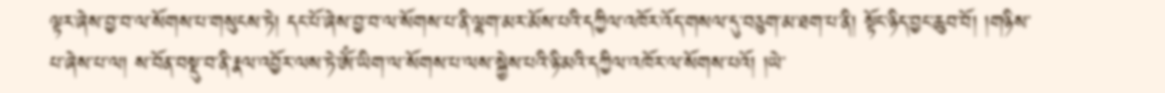ལྟར་ཞེས་བྱ་བ་ལ་སོགས་པ་གསུངས་ཏེ། དང་པོ་ཞེས་བྱ་བ་ལ་སོགས་པ་ནི་ལྷག་མར་མོས་པའི་དཀྱིལ་འཁོར་འོད་གསལ་དུ་བཅུག་མ་ཐག་པ་ནི། སྟོང་ཉིད་བྱང་ཆུབ་བོ། །གཉིས་པ་ཞེས་པ་ལ། ས་བོན་བསྡུ་བ་ནི་རྣལ་འབྱོར་ལས་ཏེ་ཨོཾ་ཡིག་ལ་སོགས་པ་ལས་སྐྱེས་པའི་ཉི་མའི་དཀྱིལ་འཁོར་ལ་སོགས་པའོ། །ཡེ་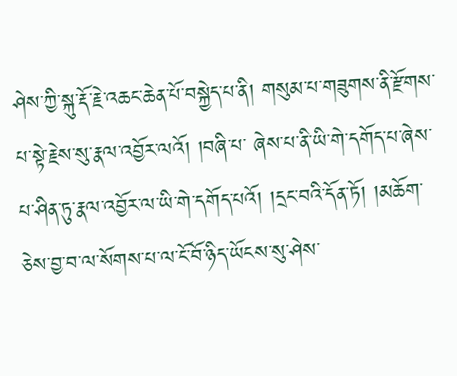ཤེས་ཀྱི་སྐུ་རྡོ་རྗེ་འཆང་ཆེན་པོ་བསྐྱེད་པ་ནི། གསུམ་པ་གཟུགས་ནི་རྫོགས་པ་སྟེ་རྗེས་སུ་རྣལ་འབྱོར་ལའོ། །བཞི་པ་ ཞེས་པ་ནི་ཡི་གེ་དགོད་པ་ཞེས་པ་ཤིན་ཏུ་རྣལ་འབྱོར་ལ་ཡི་གེ་དགོད་པའོ། །དྲང་བའི་དོན་ཏོ། །མཆོག་ཅེས་བྱ་བ་ལ་སོགས་པ་ལ་ངོ་བོ་ཉིད་ཡོངས་སུ་ཤེས་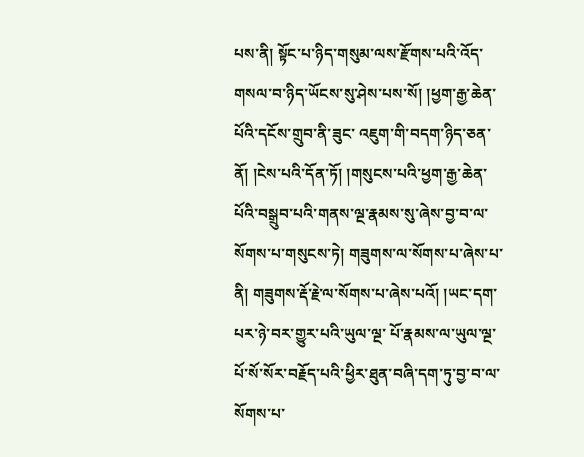པས་ནི། སྟོང་པ་ཉིད་གསུམ་ལས་རྫོགས་པའི་འོད་གསལ་བ་ཉིད་ཡོངས་སུ་ཤེས་པས་སོ། །ཕྱག་རྒྱ་ཆེན་པོའི་དངོས་གྲུབ་ནི་ཟུང་ འཇུག་གི་བདག་ཉིད་ཅན་ནོ། །ངེས་པའི་དོན་ཏོ། །གསུངས་པའི་ཕྱག་རྒྱ་ཆེན་པོའི་བསྒྲུབ་པའི་གནས་ལྔ་རྣམས་སུ་ཞེས་བྱ་བ་ལ་སོགས་པ་གསུངས་ཏེ། གཟུགས་ལ་སོགས་པ་ཞེས་པ་ནི། གཟུགས་རྡོ་རྗེ་ལ་སོགས་པ་ཞེས་པའོ། །ཡང་དག་པར་ཉེ་བར་གྱུར་པའི་ཡུལ་ལྔ་ པོ་རྣམས་ལ་ཡུལ་ལྔ་པོ་སོ་སོར་བརྗོད་པའི་ཕྱིར་ཐུན་བཞི་དག་ཏུ་བྱ་བ་ལ་སོགས་པ་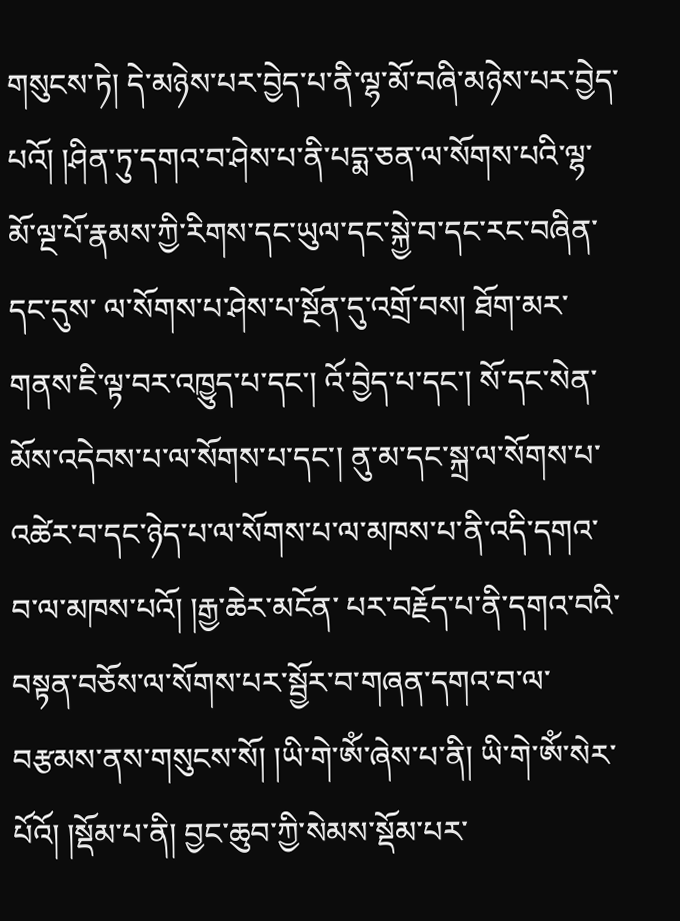གསུངས་ཏེ། དེ་མཉེས་པར་བྱེད་པ་ནི་ལྷ་མོ་བཞི་མཉེས་པར་བྱེད་པའོ། །ཤིན་ཏུ་དགའ་བ་ཤེས་པ་ནི་པདྨ་ཅན་ལ་སོགས་པའི་ལྷ་མོ་ལྔ་པོ་རྣམས་ཀྱི་རིགས་དང་ཡུལ་དང་སྐྱེ་བ་དང་རང་བཞིན་དང་དུས་ ལ་སོགས་པ་ཤེས་པ་སྔོན་དུ་འགྲོ་བས། ཐོག་མར་གནས་ཇི་ལྟ་བར་འཁྱུད་པ་དང་། འོ་བྱེད་པ་དང་། སོ་དང་སེན་མོས་འདེབས་པ་ལ་སོགས་པ་དང་། ནུ་མ་དང་སྐྲ་ལ་སོགས་པ་འཚེར་བ་དང་ཉེད་པ་ལ་སོགས་པ་ལ་མཁས་པ་ནི་འདི་དགའ་བ་ལ་མཁས་པའོ། །རྒྱ་ཆེར་མངོན་ པར་བརྗོད་པ་ནི་དགའ་བའི་བསྟན་བཅོས་ལ་སོགས་པར་སྦྱོར་བ་གཞན་དགའ་བ་ལ་བརྩམས་ནས་གསུངས་སོ། །ཡི་གེ་ཨོཾ་ཞེས་པ་ནི། ཡི་གེ་ཨོཾ་སེར་པོའོ། །སྡོམ་པ་ནི། བྱང་ཆུབ་ཀྱི་སེམས་སྡོམ་པར་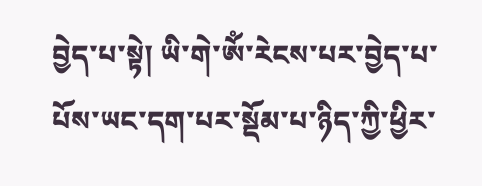བྱེད་པ་སྟེ། ཡི་གེ་ཨོཾ་རེངས་པར་བྱེད་པ་པོས་ཡང་དག་པར་སྡོམ་པ་ཉིད་ཀྱི་ཕྱིར་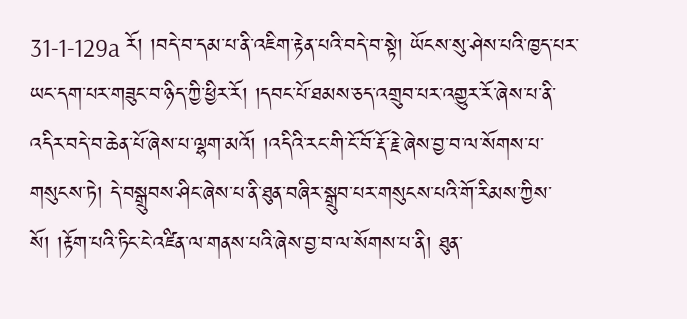31-1-129a རོ། །བདེ་བ་དམ་པ་ནི་འཇིག་རྟེན་པའི་བདེ་བ་སྟེ། ཡོངས་སུ་ཤེས་པའི་ཁྱད་པར་ཡང་དག་པར་གཟུང་བ་ཉིད་ཀྱི་ཕྱིར་རོ། །དབང་པོ་ཐམས་ཅད་འགྲུབ་པར་འགྱུར་རོ་ཞེས་པ་ནི་འདིར་བདེ་བ་ཆེན་པོ་ཞེས་པ་ལྷག་མའོ། །འདིའི་རང་གི་ངོ་བོ་རྡོ་རྗེ་ཞེས་བྱ་བ་ལ་སོགས་པ་གསུངས་ཏེ། དེ་བསྒྲུབས་ཤིང་ཞེས་པ་ནི་ཐུན་བཞིར་སྒྲུབ་པར་གསུངས་པའི་གོ་རིམས་ཀྱིས་སོ། །རྟོག་པའི་ཏིང་ངེ་འཛིན་ལ་གནས་པའི་ཞེས་བྱ་བ་ལ་སོགས་པ་ནི། ཐུན་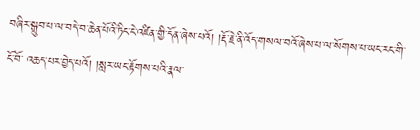བཞིར་སྒྲུབ་པ་ལ་བདེ་བ་ཆེན་པོའི་ཏིང་ངེ་འཛིན་གྱི་དོན་ཞེས་པའོ། །རྡོ་རྗེ་ནི་འོད་གསལ་བའོ་ཞེས་པ་ལ་སོགས་པ་ཡང་རང་གི་ངོ་བོ་ འཆད་པར་བྱེད་པའོ། །སླར་ཡང་རྟོགས་པའི་རྣལ་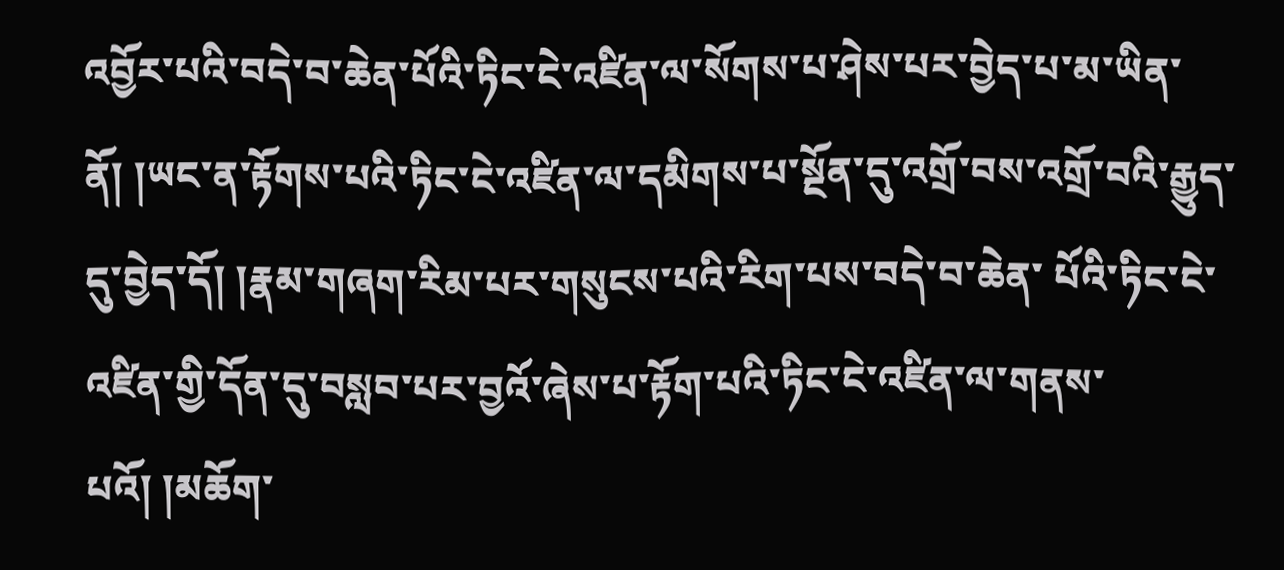འབྱོར་པའི་བདེ་བ་ཆེན་པོའི་ཏིང་ངེ་འཛིན་ལ་སོགས་པ་ཤེས་པར་བྱེད་པ་མ་ཡིན་ནོ། །ཡང་ན་རྟོགས་པའི་ཏིང་ངེ་འཛིན་ལ་དམིགས་པ་སྔོན་དུ་འགྲོ་བས་འགྲོ་བའི་རྒྱུད་དུ་བྱེད་དོ། །རྣམ་གཞག་རིམ་པར་གསུངས་པའི་རིག་པས་བདེ་བ་ཆེན་ པོའི་ཏིང་ངེ་འཛིན་གྱི་དོན་དུ་བསླབ་པར་བྱའོ་ཞེས་པ་རྟོག་པའི་ཏིང་ངེ་འཛིན་ལ་གནས་པའོ། །མཆོག་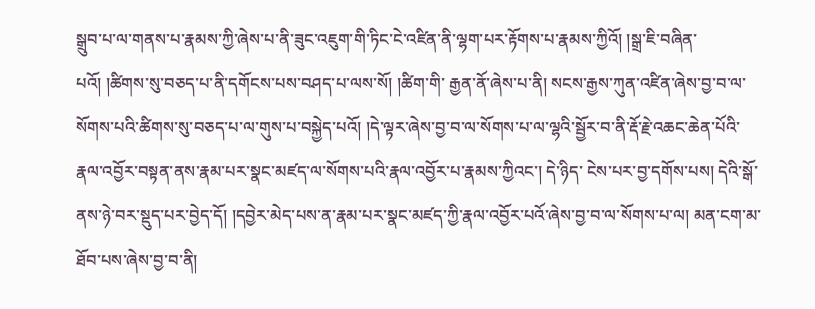སྒྲུབ་པ་ལ་གནས་པ་རྣམས་ཀྱི་ཞེས་པ་ནི་ཟུང་འཇུག་གི་ཏིང་ངེ་འཛིན་ནི་ལྷག་པར་རྟོགས་པ་རྣམས་ཀྱིའོ། །སྒྲ་ཇི་བཞིན་པའོ། །ཚིགས་སུ་བཅད་པ་ནི་དགོངས་པས་བཤད་པ་ལས་སོ། །ཚིག་གི་ རྒྱན་ནོ་ཞེས་པ་ནི། སངས་རྒྱས་ཀུན་འཛིན་ཞེས་བྱ་བ་ལ་སོགས་པའི་ཚིགས་སུ་བཅད་པ་ལ་གུས་པ་བསྐྱེད་པའོ། །དེ་ལྟར་ཞེས་བྱ་བ་ལ་སོགས་པ་ལ་ལྷའི་སྦྱོར་བ་ནི་རྡོ་རྗེ་འཆང་ཆེན་པོའི་རྣལ་འབྱོར་བསྟན་ནས་རྣམ་པར་སྣང་མཛད་ལ་སོགས་པའི་རྣལ་འབྱོར་པ་རྣམས་ཀྱིའང་། དེ་ཉིད་ ངེས་པར་བྱ་དགོས་པས། དེའི་སྒོ་ནས་ཉེ་བར་སྡུད་པར་བྱེད་དོ། །དབྱེར་མེད་པས་ན་རྣམ་པར་སྣང་མཛད་ཀྱི་རྣལ་འབྱོར་པའོ་ཞེས་བྱ་བ་ལ་སོགས་པ་ལ། མན་ངག་མ་ཐོབ་པས་ཞེས་བྱ་བ་ནི།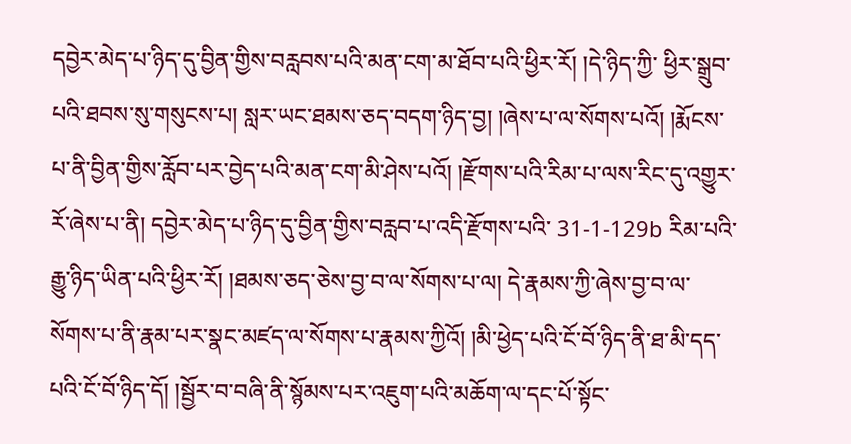དབྱེར་མེད་པ་ཉིད་དུ་བྱིན་གྱིས་བརླབས་པའི་མན་ངག་མ་ཐོབ་པའི་ཕྱིར་རོ། །དེ་ཉིད་ཀྱི་ ཕྱིར་སྒྲུབ་པའི་ཐབས་སུ་གསུངས་པ། སླར་ཡང་ཐམས་ཅད་བདག་ཉིད་བྱ། །ཞེས་པ་ལ་སོགས་པའོ། །རྨོངས་པ་ནི་བྱིན་གྱིས་རློབ་པར་བྱེད་པའི་མན་ངག་མི་ཤེས་པའོ། །རྫོགས་པའི་རིམ་པ་ལས་རིང་དུ་འགྱུར་རོ་ཞེས་པ་ནི། དབྱེར་མེད་པ་ཉིད་དུ་བྱིན་གྱིས་བརླབ་པ་འདི་རྫོགས་པའི་ 31-1-129b རིམ་པའི་རྒྱུ་ཉིད་ཡིན་པའི་ཕྱིར་རོ། །ཐམས་ཅད་ཅེས་བྱ་བ་ལ་སོགས་པ་ལ། དེ་རྣམས་ཀྱི་ཞེས་བྱ་བ་ལ་སོགས་པ་ནི་རྣམ་པར་སྣང་མཛད་ལ་སོགས་པ་རྣམས་ཀྱིའོ། །མི་ཕྱེད་པའི་ངོ་བོ་ཉིད་ནི་ཐ་མི་དད་པའི་ངོ་བོ་ཉིད་དོ། །སྦྱོར་བ་བཞི་ནི་སྙོམས་པར་འཇུག་པའི་མཆོག་ལ་དང་པོ་སྟོང་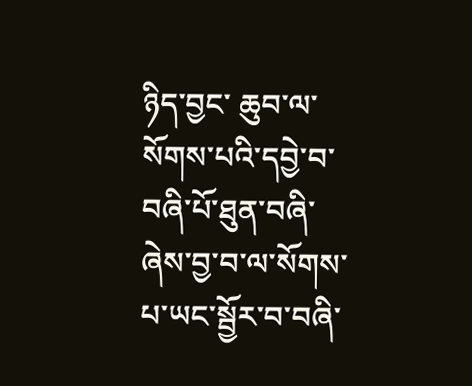ཉིད་བྱང་ ཆུབ་ལ་སོགས་པའི་དབྱེ་བ་བཞི་པོ་ཐུན་བཞི་ཞེས་བྱ་བ་ལ་སོགས་པ་ཡང་སྦྱོར་བ་བཞི་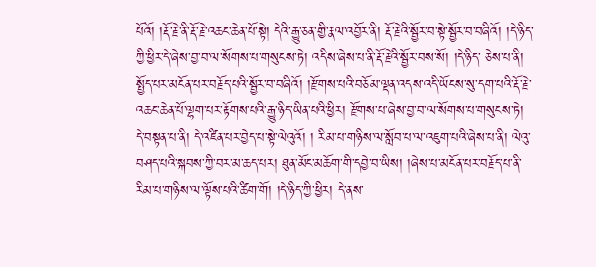པོའོ། །རྡོ་རྗེ་ནི་རྡོ་རྗེ་འཆང་ཆེན་པོ་སྟེ། དེའི་རྒྱུ་ཅན་གྱི་རྣལ་འབྱོར་ནི། རྡོ་རྗེའི་སྦྱོར་བ་སྟེ་སྦྱོར་བ་བཞིའོ། །དེ་ཉིད་ཀྱི་ཕྱིར་དེ་ཞེས་བྱ་བ་ལ་སོགས་པ་གསུངས་ཏེ། འདིས་ཞེས་པ་ནི་རྡོ་རྗེའི་སྦྱོར་བས་སོ། །དེ་ཉིད་ ཅེས་པ་ནི། སྤྱོད་པར་མངོན་པར་བརྗོད་པའི་སྦྱོར་བ་བཞིའོ། །རྫོགས་པའི་བཅོམ་ལྡན་འདས་འདི་ཡོངས་སུ་དག་པའི་རྡོ་རྗེ་འཆང་ཆེན་པོ་ལྷག་པར་རྟོགས་པའི་རྒྱུ་ཉིད་ཡིན་པའི་ཕྱིར། རྫོགས་པ་ཞེས་བྱ་བ་ལ་སོགས་པ་གསུངས་ཏེ། དེ་བསྟན་པ་ནི། དེ་འཛིན་པར་བྱེད་པ་སྟེ་ལེའུའོ། ། རིམ་པ་གཉིས་ལ་སློབ་པ་ལ་འཇུག་པའི་ཞེས་པ་ནི། ལེའུ་བཤད་པའི་སྐབས་ཀྱི་བར་མ་ཆད་པར། ཐུན་མོང་མཆོག་གི་དབྱེ་བ་ཡིས། །ཞེས་པ་མངོན་པར་བརྗོད་པ་ནི་རིམ་པ་གཉིས་ལ་ལྟོས་པའི་ཚིག་གོ། །དེ་ཉིད་ཀྱི་ཕྱིར། དེ་ནས་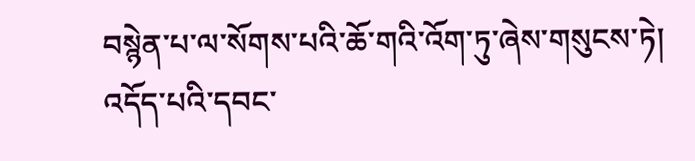བསྙེན་པ་ལ་སོགས་པའི་ཆོ་གའི་འོག་ཏུ་ཞེས་གསུངས་ཏེ། འདོད་པའི་དབང་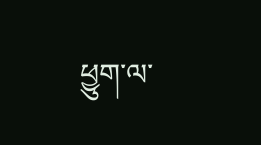ཕྱུག་ལ་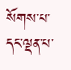སོགས་པ་དང་ལྡན་པ་